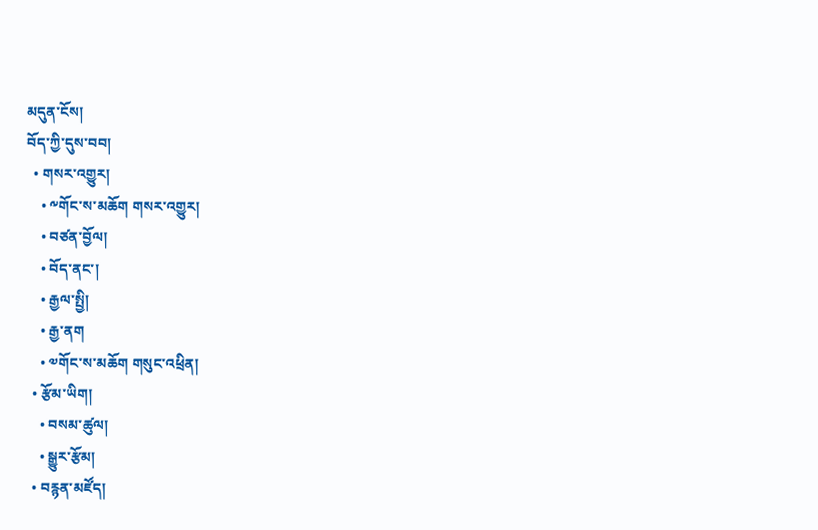མདུན་ངོས།
བོད་ཀྱི་དུས་བབ།
  • གསར་འགྱུར།
    • ༸གོང་ས་མཆོག གསར་འགྱུར།
    • བཙན་བྱོལ།
    • བོད་ནང་།
    • རྒྱལ་སྤྱི།
    • རྒྱ་ནག
    • ༧གོང་ས་མཆོག གསུང་འཕྲིན།
  • རྩོམ་ཡིག།
    • བསམ་ཚུལ།
    • སྒྱུར་རྩོམ།
  • བརྙན་མཛོད།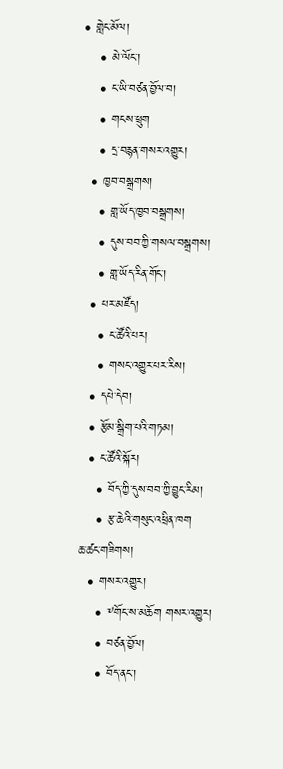• གླེང་མོལ།
    • མེ་ལོང་།
    • ང་ཡི་བཙན་བྱོལ་བ།
    • གངས་ཕྲུག
    • དྲ་བརྙན་གསར་འགྱུར།
  • ཁྱབ་བསྒྲགས།
    • གླ་ཡོད་ཁྱབ་བསྒྲགས།
    • དུས་བབ་ཀྱི་གསལ་བསྒྲགས།
    • གླ་ཡོད་རིན་གོང་།
  • པར་མཛོད།
    • ང་ཚོའི་པར།
    • གསང་འགྱུར་པར་རིས།
  • དཔེ་དེབ།
  • རྩོམ་སྒྲིག་པའི་གཏམ།
  • ང་ཚོའི་སྐོར།
    • བོད་ཀྱི་དུས་བབ་ཀྱི་བྱུང་རིམ།
    • རྩ་ཆེའི་གསུང་འཕྲིན་ཁག
ཆ་ཚང་གཟིགས།
  • གསར་འགྱུར།
    • ༸གོང་ས་མཆོག གསར་འགྱུར།
    • བཙན་བྱོལ།
    • བོད་ནང་།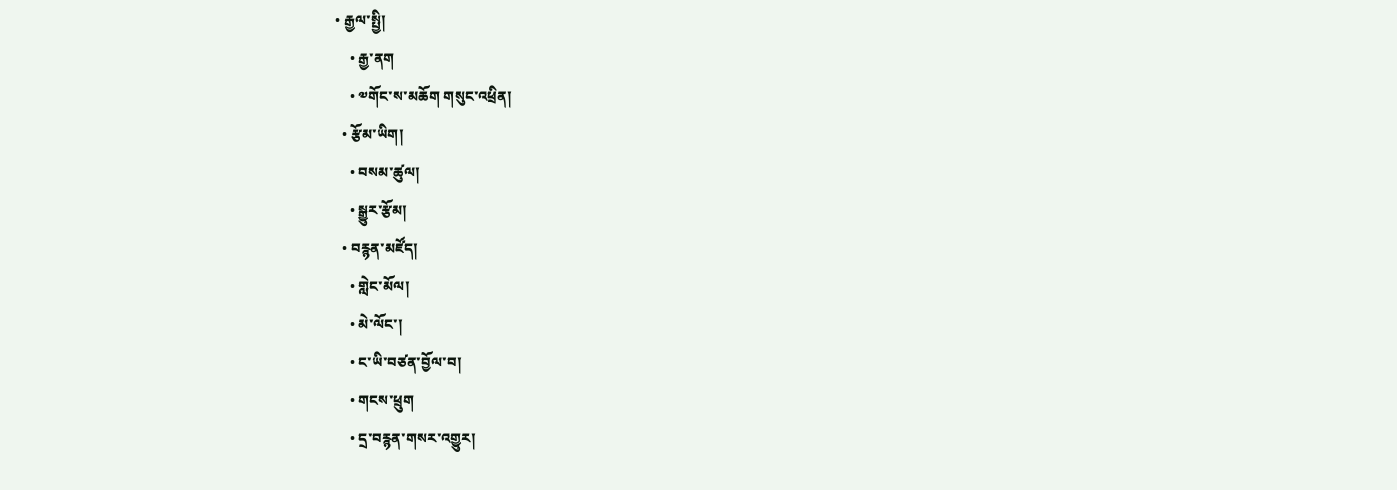• རྒྱལ་སྤྱི།
    • རྒྱ་ནག
    • ༧གོང་ས་མཆོག གསུང་འཕྲིན།
  • རྩོམ་ཡིག།
    • བསམ་ཚུལ།
    • སྒྱུར་རྩོམ།
  • བརྙན་མཛོད།
    • གླེང་མོལ།
    • མེ་ལོང་།
    • ང་ཡི་བཙན་བྱོལ་བ།
    • གངས་ཕྲུག
    • དྲ་བརྙན་གསར་འགྱུར།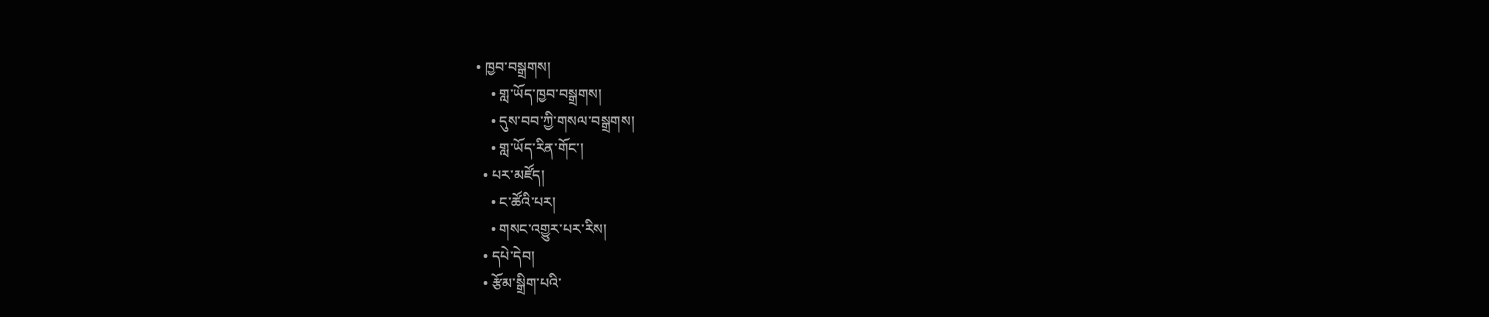• ཁྱབ་བསྒྲགས།
    • གླ་ཡོད་ཁྱབ་བསྒྲགས།
    • དུས་བབ་ཀྱི་གསལ་བསྒྲགས།
    • གླ་ཡོད་རིན་གོང་།
  • པར་མཛོད།
    • ང་ཚོའི་པར།
    • གསང་འགྱུར་པར་རིས།
  • དཔེ་དེབ།
  • རྩོམ་སྒྲིག་པའི་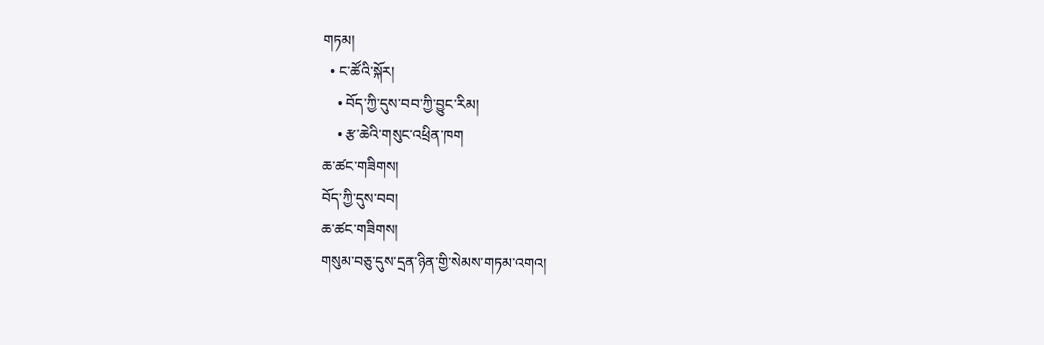གཏམ།
  • ང་ཚོའི་སྐོར།
    • བོད་ཀྱི་དུས་བབ་ཀྱི་བྱུང་རིམ།
    • རྩ་ཆེའི་གསུང་འཕྲིན་ཁག
ཆ་ཚང་གཟིགས།
བོད་ཀྱི་དུས་བབ།
ཆ་ཚང་གཟིགས།
གསུམ་བཅུ་དུས་དྲན་ཉིན་གྱི་སེམས་གཏམ་འགའ།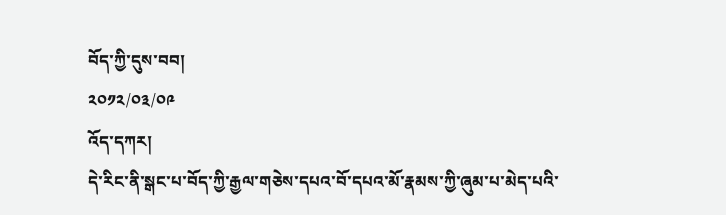བོད་ཀྱི་དུས་བབ།
༢༠༡༢/༠༣/༠༩
འོད་དཀར།
དེ་རིང་ནི་སྒང་པ་བོད་ཀྱི་རྒྱལ་གཅེས་དཔའ་བོ་དཔའ་མོ་རྣམས་ཀྱི་ཞུམ་པ་མེད་པའི་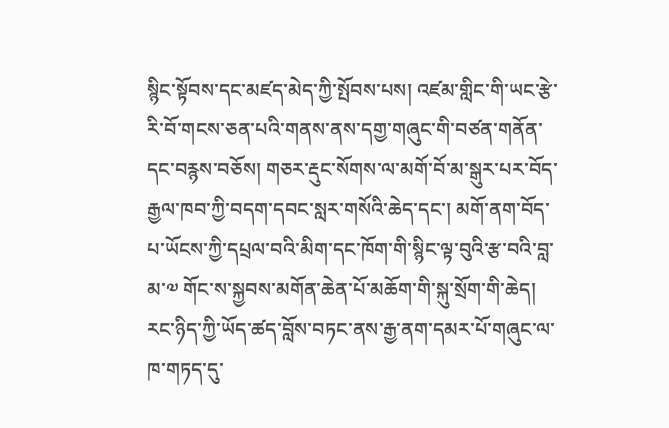སྙིང་སྟོབས་དང་མཛད་མེད་ཀྱི་སྤོབས་པས། འཛམ་གླིང་གི་ཡང་རྩེ་རི་བོ་གངས་ཅན་པའི་གནས་ནས་དགྱ་གཞུང་གི་བཙན་གནོན་དང་བརྙས་བཅོས། གཅར་རྡུང་སོགས་ལ་མགོ་བོ་མ་སྒུར་པར་བོད་རྒྱལ་ཁབ་ཀྱི་བདག་དབང་སླར་གསོའི་ཆེད་དང་། མགོ་ནག་བོད་པ་ཡོངས་ཀྱི་དཔྲལ་བའི་མིག་དང་ཁོག་གི་སྙིང་ལྟ་བུའི་རྩ་བའི་བླ་མ་༧ གོང་ས་སྐྱབས་མགོན་ཆེན་པོ་མཆོག་གི་སྐུ་སྲོག་གི་ཆེད། རང་ཉིད་ཀྱི་ཡོད་ཚད་བློས་བཏང་ནས་རྒྱ་ནག་དམར་པོ་གཞུང་ལ་ཁ་གཏད་དུ་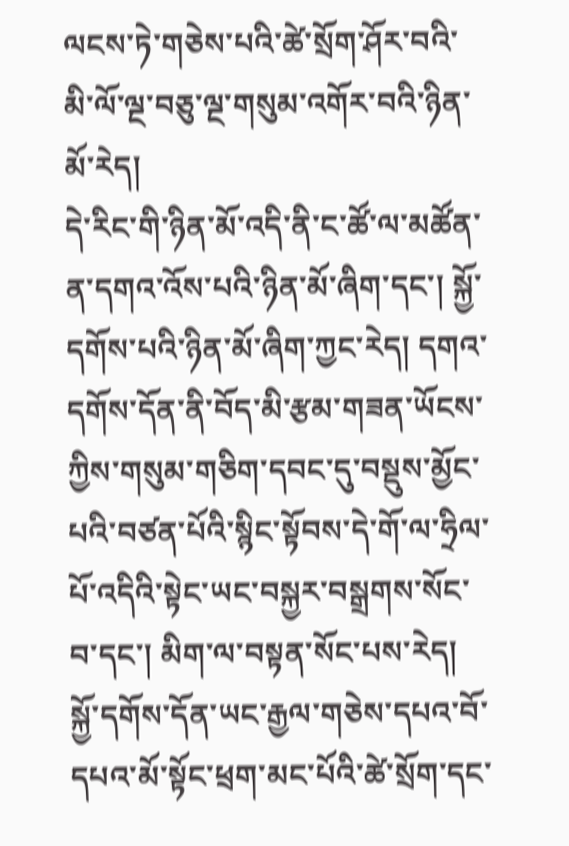ལངས་ཏེ་གཅེས་པའི་ཚེ་སྲོག་ཤོར་བའི་མི་ལོ་ལྔ་བཅུ་ལྔ་གསུམ་འགོར་བའི་ཉིན་མོ་རེད།
དེ་རིང་གི་ཉིན་མོ་འདི་ནི་ང་ཚོ་ལ་མཚོན་ན་དགའ་འོས་པའི་ཉིན་མོ་ཞིག་དང་། སྐྱོ་དགོས་པའི་ཉིན་མོ་ཞིག་ཀྱང་རེད། དགའ་དགོས་དོན་ནི་བོད་མི་རྩམ་གཟན་ཡོངས་ཀྱིས་གསུམ་གཅིག་དབང་དུ་བསྡུས་མྱོང་པའི་བཙན་པོའི་སྙིང་སྟོབས་དེ་གོ་ལ་ཧྲིལ་པོ་འདིའི་སྟེང་ཡང་བསྐྱར་བསྒྲགས་སོང་བ་དང་། མིག་ལ་བསྟན་སོང་པས་རེད། སྐྱོ་དགོས་དོན་ཡང་རྒྱལ་གཅེས་དཔའ་བོ་དཔའ་མོ་སྟོང་ཕྲག་མང་པོའི་ཚེ་སྲོག་དང་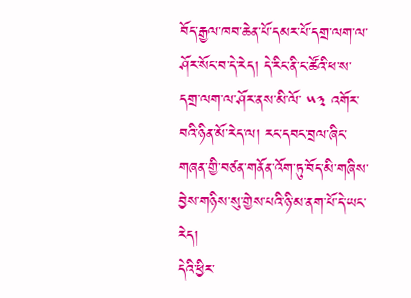བོད་རྒྱལ་ཁབ་ཆེན་པོ་དམར་པོ་དགྲ་ལག་ལ་ཤོར་སོང་བ་དེ་རེད། དེ་རིང་ནི་ང་ཚོའི་ཕ་ས་དགྲ་ལག་ལ་ཤོར་ནས་མི་ལོ་ ༥༣ འགོར་བའི་ཉིན་མོ་རེད་ལ། རང་དབང་བྲལ་ཞིང་གཞན་གྱི་བཙན་གནོན་འོག་ཏུ་བོད་མི་གཞིས་བྱེས་གཉིས་སུ་གྱེས་པའི་ཉི་མ་ནག་པོ་དེ་ཡང་རེད།
དེའི་ཕྱིར་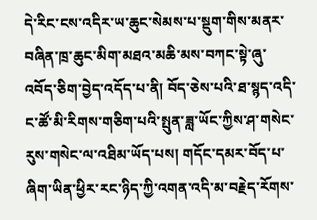དེ་རིང་ངས་འདིར་ཡ་ཆུང་སེམས་པ་སྡུག་གིས་མནར་བཞིན་ཁྲ་ཆུང་མིག་མཐའ་མཆི་མས་བཀང་སྟེ་ཞུ་འབོད་ཅིག་བྱེད་འདོད་པ་ནི། བོད་ཅེས་པའི་ཐ་སྙད་འདི་ང་ཚོ་མི་རིགས་གཅིག་པའི་སྤུན་ཟླ་ཡོང་ཀྱིས་ཤ་གསེང་རུས་གསེང་ལ་འཐིམ་ཡོད་པས། གདོང་དམར་བོད་པ་ཞིག་ཡིན་ཕྱིར་རང་ཉིད་ཀྱི་འགན་འདི་མ་བརྗེད་རོགས་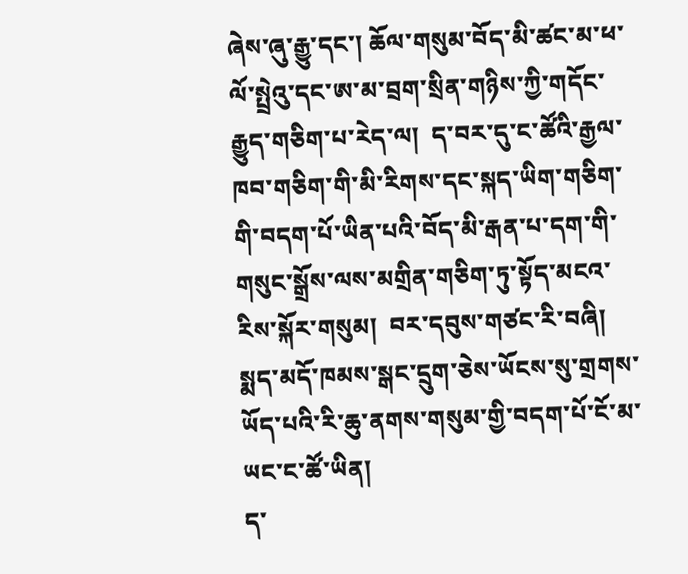ཞེས་ཞུ་རྒྱུ་དང་། ཆོལ་གསུམ་བོད་མི་ཚང་མ་ཕ་ལོ་སྤྲེའུ་དང་ཨ་མ་བྲག་སྲིན་གཉིས་ཀྱི་གདོང་རྒྱུད་གཅིག་པ་རེད་ལ།  ད་བར་དུ་ང་ཚོའི་རྒྱལ་ཁབ་གཅིག་གི་མི་རིགས་དང་སྐད་ཡིག་གཅིག་གི་བདག་པོ་ཡིན་པའི་བོད་མི་རྒན་པ་དག་གི་གསུང་སྒྲོས་ལས་མགྲིན་གཅིག་ཏུ་སྟོད་མངའ་རིས་སྐོར་གསུམ།  བར་དབུས་གཙང་རི་བཞི། སྨད་མདོ་ཁམས་སྒང་དྲུག་ཅེས་ཡོངས་སུ་གྲགས་ཡོད་པའི་རི་ཆུ་ནགས་གསུམ་གྱི་བདག་པོ་ངོ་མ་ཡང་ང་ཚོ་ཡིན།
ད་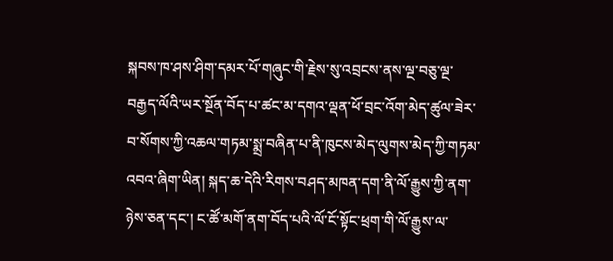སྐབས་ཁ་ཤས་ཤིག་དམར་པོ་གཞུང་གི་རྗེས་སུ་འབྲངས་ནས་ལྔ་བཅུ་ལྔ་བརྒྱད་ལོའི་ཡར་སྔོན་བོད་པ་ཚང་མ་དགའ་ལྡན་ཕོ་བྲང་འོག་མེད་ཚུལ་ཟེར་བ་སོགས་ཀྱི་འཆལ་གཏམ་སྨྲ་བཞིན་པ་ནི་ཁུངས་མེད་ལུགས་མེད་ཀྱི་གཏམ་འབའ་ཞིག་ཡིན། སྐད་ཆ་དེའི་རིགས་བཤད་མཁན་དག་ནི་ལོ་རྒྱུས་ཀྱི་ནག་ཉེས་ཅན་དང་། ང་ཚོ་མགོ་ནག་བོད་པའི་ལོ་ངོ་སྟོང་ཕྲག་གི་ལོ་རྒྱུས་ལ་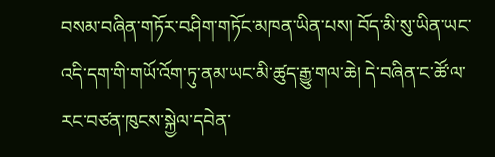བསམ་བཞིན་གཏོར་བཤིག་གཏོང་མཁན་ཡིན་པས། བོད་མི་སུ་ཡིན་ཡང་འདི་དག་གི་གཡོ་འོག་ཏུ་ནམ་ཡང་མི་ཚུད་རྒྱུ་གལ་ཆེ། དེ་བཞིན་ང་ཚོ་ལ་རང་བཙན་ཁུངས་སྐྱེལ་དབེན་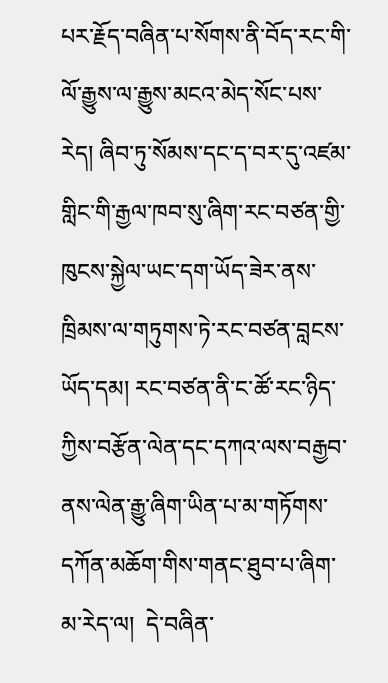པར་རྗོད་བཞིན་པ་སོགས་ནི་བོད་རང་གི་ལོ་རྒྱུས་ལ་རྒྱུས་མངའ་མེད་སོང་པས་རེད། ཞིབ་ཏུ་སོམས་དང་ད་བར་དུ་འཛམ་གླིང་གི་རྒྱལ་ཁབ་སུ་ཞིག་རང་བཙན་གྱི་ཁུངས་སྐྱེལ་ཡང་དག་ཡོད་ཟེར་ནས་ཁྲིམས་ལ་གཏུགས་ཏེ་རང་བཙན་བླངས་ཡོད་དམ། རང་བཙན་ནི་ང་ཚོ་རང་ཉིད་ཀྱིས་བརྩོན་ལེན་དང་དཀའ་ལས་བརྒྱབ་ནས་ལེན་རྒྱུ་ཞིག་ཡིན་པ་མ་གཏོགས་དཀོན་མཆོག་གིས་གནང་ཐུབ་པ་ཞིག་མ་རེད་ལ།  དེ་བཞིན་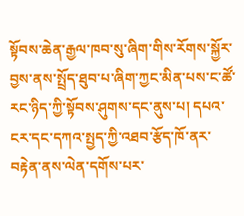སྟོབས་ཆེན་རྒྱལ་ཁབ་སུ་ཞིག་གིས་རོགས་སྐྱོར་བྱས་ནས་སྤྲོད་ཐུབ་པ་ཞིག་ཀྱང་མིན་པས་ང་ཚོ་རང་ཉིད་ཀྱི་སྟོབས་ཤུགས་དང་ནུས་པ། དཔའ་ངར་དང་དཀའ་སྤྱད་ཀྱི་འཐབ་རྩོད་ཁོ་ནར་བརྟེན་ནས་ལེན་དགོས་པར་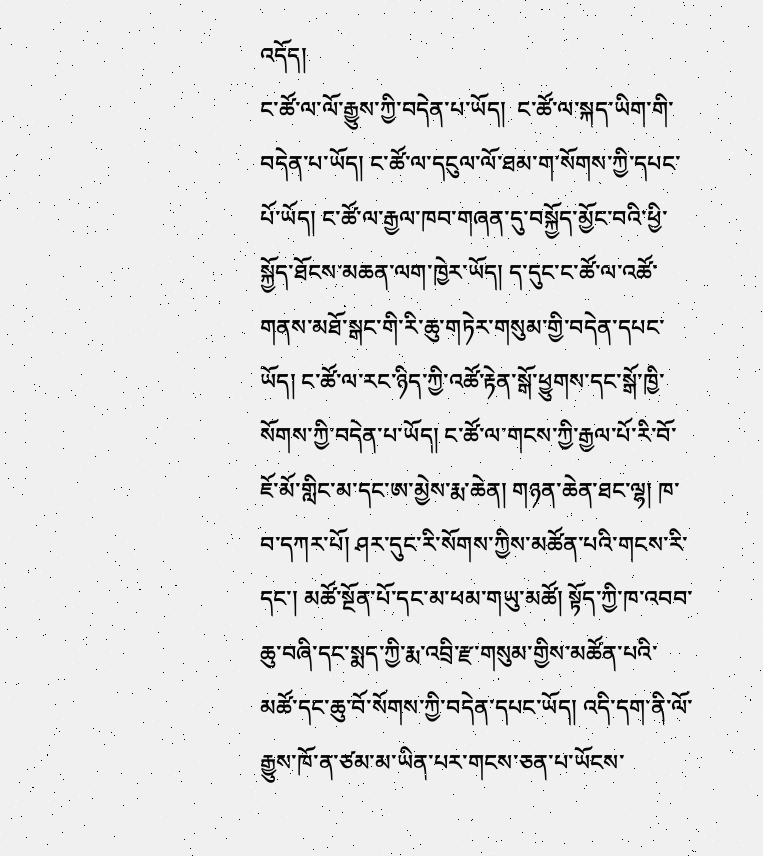འདོད།
ང་ཚོ་ལ་ལོ་རྒྱུས་ཀྱི་བདེན་པ་ཡོད།  ང་ཚོ་ལ་སྐད་ཡིག་གི་བདེན་པ་ཡོད། ང་ཚོ་ལ་དངུལ་ལོ་ཐམ་ག་སོགས་ཀྱི་དཔང་པོ་ཡོད། ང་ཚོ་ལ་རྒྱལ་ཁབ་གཞན་དུ་བསྐྱོད་མྱོང་བའི་ཕྱི་སྐྱོད་ཐོངས་མཆན་ལག་ཁྱེར་ཡོད། ད་དུང་ང་ཚོ་ལ་འཚོ་གནས་མཐོ་སྒང་གི་རི་ཆུ་གཏེར་གསུམ་གྱི་བདེན་དཔང་ཡོད། ང་ཚོ་ལ་རང་ཉིད་ཀྱི་འཚོ་རྟེན་སྒོ་ཕྱུགས་དང་སྒོ་ཁྱི་སོགས་ཀྱི་བདེན་པ་ཡོད། ང་ཚོ་ལ་གངས་ཀྱི་རྒྱལ་པོ་རི་བོ་ཇོ་མོ་གླིང་མ་དང་ཨ་མྱེས་རྨ་ཆེན། གཉན་ཆེན་ཐང་ལྷ། ཁ་བ་དཀར་པོ། ཤར་དུང་རི་སོགས་ཀྱིས་མཚོན་པའི་གངས་རི་དང་། མཚོ་སྔོན་པོ་དང་མ་ཕམ་གཡུ་མཚོ། སྟོད་ཀྱི་ཁ་འབབ་ཆུ་བཞི་དང་སྨད་ཀྱི་རྨ་འབྲི་རྫ་གསུམ་གྱིས་མཚོན་པའི་མཚོ་དང་ཆུ་བོ་སོགས་ཀྱི་བདེན་དཔང་ཡོད། འདི་དག་ནི་ལོ་རྒྱུས་ཁོ་ན་ཙམ་མ་ཡིན་པར་གངས་ཅན་པ་ཡོངས་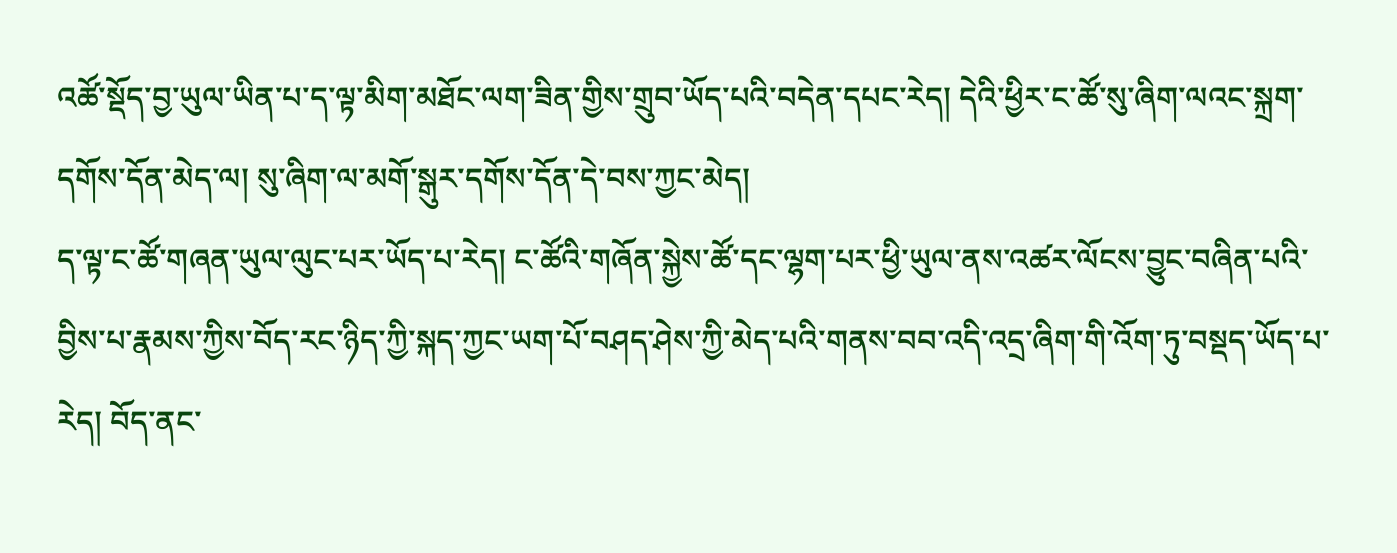འཚོ་སྡོད་བྱ་ཡུལ་ཡིན་པ་ད་ལྟ་མིག་མཐོང་ལག་ཟིན་གྱིས་གྲུབ་ཡོད་པའི་བདེན་དཔང་རེད། དེའི་ཕྱིར་ང་ཚོ་སུ་ཞིག་ལའང་སྐྲག་དགོས་དོན་མེད་ལ། སུ་ཞིག་ལ་མགོ་སྒུར་དགོས་དོན་དེ་བས་ཀྱང་མེད།
ད་ལྟ་ང་ཚོ་གཞན་ཡུལ་ལུང་པར་ཡོད་པ་རེད། ང་ཚོའི་གཞོན་སྐྱེས་ཚོ་དང་ལྷག་པར་ཕྱི་ཡུལ་ནས་འཚར་ལོངས་བྱུང་བཞིན་པའི་བྱིས་པ་རྣམས་ཀྱིས་བོད་རང་ཉིད་ཀྱི་སྐད་ཀྱང་ཡག་པོ་བཤད་ཤེས་ཀྱི་མེད་པའི་གནས་བབ་འདི་འདྲ་ཞིག་གི་འོག་ཏུ་བསྡད་ཡོད་པ་རེད། བོད་ནང་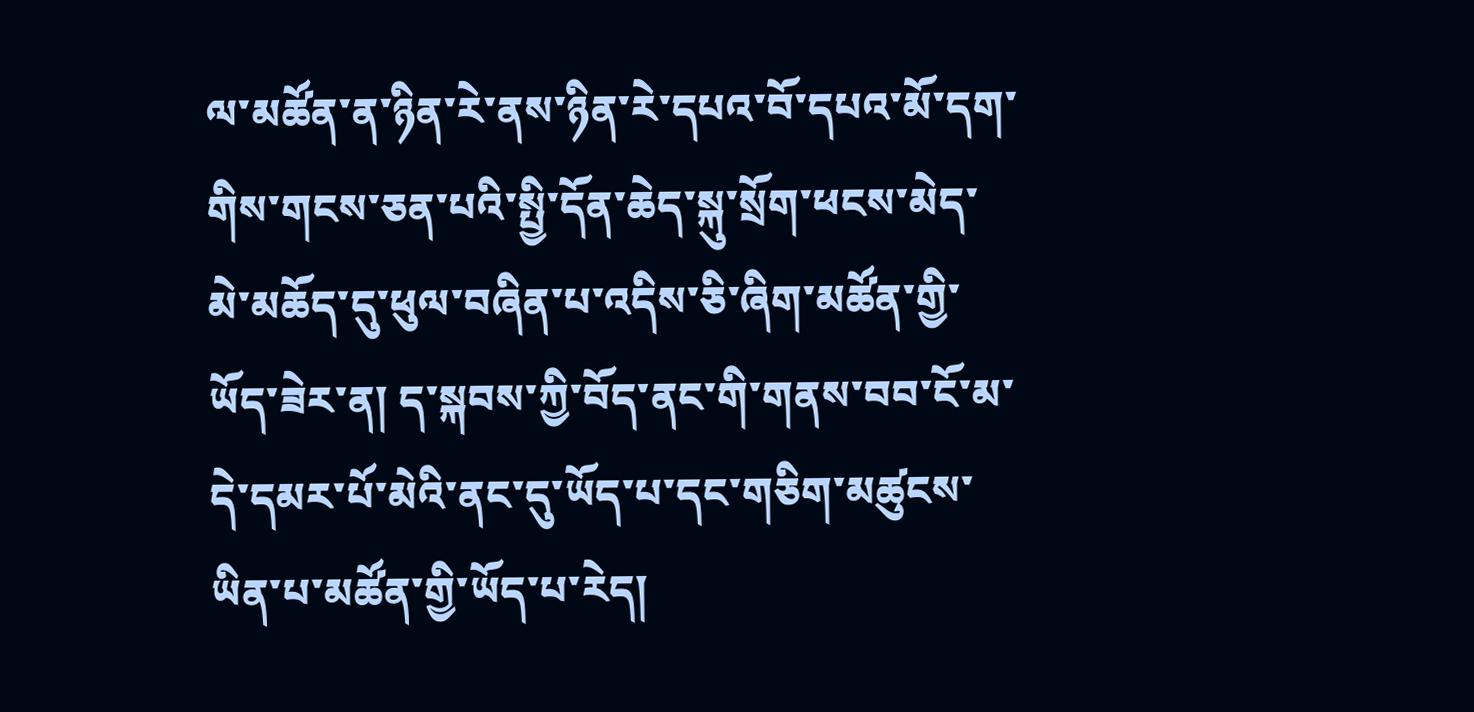ལ་མཚོན་ན་ཉིན་རེ་ནས་ཉིན་རེ་དཔའ་བོ་དཔའ་མོ་དག་གིས་གངས་ཅན་པའི་སྤྱི་དོན་ཆེད་སྐུ་སྲོག་ཕངས་མེད་མེ་མཆོད་དུ་ཕུལ་བཞིན་པ་འདིས་ཅི་ཞིག་མཚོན་གྱི་ཡོད་ཟེར་ན། ད་སྐབས་ཀྱི་བོད་ནང་གི་གནས་བབ་ངོ་མ་དེ་དམར་པོ་མེའི་ནང་དུ་ཡོད་པ་དང་གཅིག་མཚུངས་ཡིན་པ་མཚོན་གྱི་ཡོད་པ་རེད།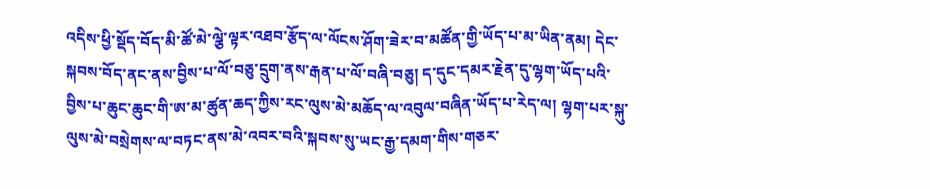འདིས་ཕྱི་སྡོད་བོད་མི་ཚོ་མེ་ལྕེ་ལྟར་འཐབ་རྩོད་ལ་ལོངས་ཤོག་ཟེར་བ་མཚོན་གྱི་ཡོད་པ་མ་ཡིན་ནམ། དེང་སྐབས་བོད་ནང་ནས་བྱིས་པ་ལོ་བཅུ་དྲུག་ནས་རྒན་པ་ལོ་བཞི་བཅུ། ད་དུང་དམར་རྗེན་དུ་ལྷག་ཡོད་པའི་བྱིས་པ་ཆུང་ཆུང་གི་ཨ་མ་ཚུན་ཆད་ཀྱིས་རང་ལུས་མེ་མཆོད་ལ་འབུལ་བཞིན་ཡོད་པ་རེད་ལ། ལྷག་པར་སྐུ་ལུས་མེ་བསྲེགས་ལ་བཏང་ནས་མེ་འབར་བའི་སྐབས་སུ་ཡང་རྒྱ་དམག་གིས་གཅར་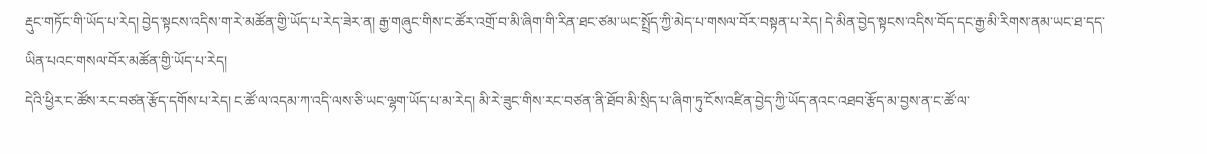རྡུང་གཏོང་གི་ཡོད་པ་རེད། བྱེད་སྟངས་འདིས་ག་རེ་མཚོན་གྱི་ཡོད་པ་རེད་ཟེར་ན། རྒྱ་གཞུང་གིས་ང་ཚོར་འགྲོ་བ་མི་ཞིག་གི་རིན་ཐང་ཙམ་ཡང་སྤྲོད་ཀྱི་མེད་པ་གསལ་བོར་བསྟན་པ་རེད། དེ་མིན་བྱེད་སྟངས་འདིས་བོད་དང་རྒྱ་མི་རིགས་ནམ་ཡང་ཐ་དད་ཡིན་པའང་གསལ་བོར་མཚོན་གྱི་ཡོད་པ་རེད།
དེའི་ཕྱིར་ང་ཚོས་རང་བཙན་རྩོད་དགོས་པ་རེད། ང་ཚོ་ལ་འདམ་ཀ་འདི་ལས་ཅི་ཡང་ལྷག་ཡོད་པ་མ་རེད། མི་རེ་ཟུང་གིས་རང་བཙན་ནི་ཐོབ་མི་སྲིད་པ་ཞིག་ཏུ་ངོས་འཛིན་བྱེད་ཀྱི་ཡོད་ནའང་འཐབ་རྩོད་མ་བྱས་ན་ང་ཚོ་ལ་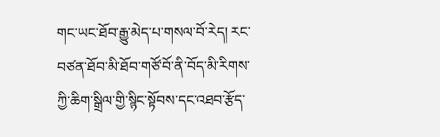གང་ཡང་ཐོབ་རྒྱུ་མེད་པ་གསལ་བོ་རེད། རང་བཙན་ཐོབ་མི་ཐོབ་གཙོ་བོ་ནི་བོད་མི་རིགས་ཀྱི་ཆིག་སྒྲིལ་གྱི་སྙིང་སྟོབས་དང་འཐབ་རྩོད་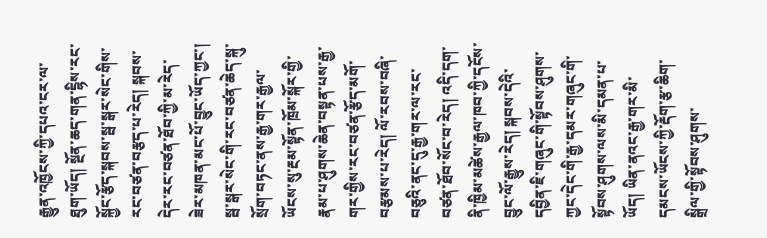རྒྱུན་འཁྱོངས་ཀྱི་དཔའ་ངར་ལ་ཐུག་ཡོད། སྔོན་ཆད་གན་ངྷིས་རང་སྐྱོང་རྩོད་སྐབས་སྦ་སྒར་སེང་གིས་རང་བཙན་བརྩད་པ་རེད། སྐབས་དེར་རང་བཙན་ཐོབ་ཀྱི་མ་རེད་ཟེར་མཁན་མང་པོ་བྱུང་ཡོད་ཀྱང་། སྦ་སྒར་སེང་གི་རང་བཙན་ཆེད་སྐུ་སྲོག་བཏང་ནས་རྒྱ་གར་རྒྱལ་ཡོངས་སུ་རྔམ་སྟོན་ཁྲོམ་སྐོར་གྱི་རྣམ་པ་ཤུགས་ཆེན་བསྟན་པས་རྒྱ་གར་གྱིས་རང་བཙན་རྩོད་མགོ་བརྩམས་པ་རེད། ལོ་རབས་བཞི་བཅུའི་ནང་དུ་རྒྱ་གར་ལ་རང་བཙན་ཐོབ་སོང་བ་རེད། འདི་དག་ནི་ཁྱིམ་མཚེས་རྒྱལ་ཁབ་ཀྱི་དངོས་བྱུང་ལོ་རྒྱུས་རེད། སྐབས་དེའི་དབྱིན་ཇི་གཞུང་གི་སྟོབས་ཤུགས་ཀྱང་དེང་གི་རྒྱ་དམར་གཞུང་གི་སྟོབས་ཤུགས་ལས་མི་དམན་པ་ཡོད། ཡིན་ནའང་རྒྱ་གར་མི་དམངས་ཡོངས་ཀྱི་རྡོག་རྩ་ཆིག་སྒྲིལ་གྱི་སྟོབས་ཤུགས་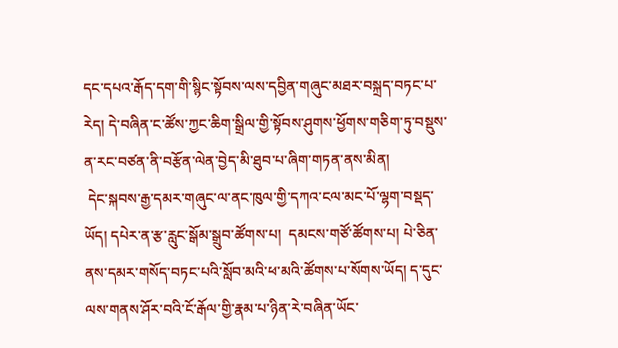དང་དཔའ་རྒོད་དག་གི་སྙིང་སྟོབས་ལས་དབྱིན་གཞུང་མཐར་བསྐྲད་བཏང་པ་རེད། དེ་བཞིན་ང་ཚོས་ཀྱང་ཆིག་སྒྲིལ་གྱི་སྟོབས་ཤུགས་ཕྱོགས་གཅིག་ཏུ་བསྡུས་ན་རང་བཙན་ནི་བརྩོན་ལེན་བྱེད་མི་ཐུབ་པ་ཞིག་གཏན་ནས་མིན།
 དེང་སྐབས་རྒྱ་དམར་གཞུང་ལ་ནང་ཁུལ་གྱི་དཀའ་ངལ་མང་པོ་ལྷག་བསྡད་ཡོད། དཔེར་ན་རྩ་རླུང་སྒོམ་སྒྲུབ་ཚོགས་པ།  དམངས་གཙོ་ཚོགས་པ། པེ་ཅིན་ནས་དམར་གསོད་བཏང་པའི་སློབ་མའི་ཕ་མའི་ཚོགས་པ་སོགས་ཡོད། ད་དུང་ལས་གནས་ཤོར་བའི་ངོ་རྒོལ་གྱི་རྣམ་པ་ཉིན་རེ་བཞིན་ཡོང་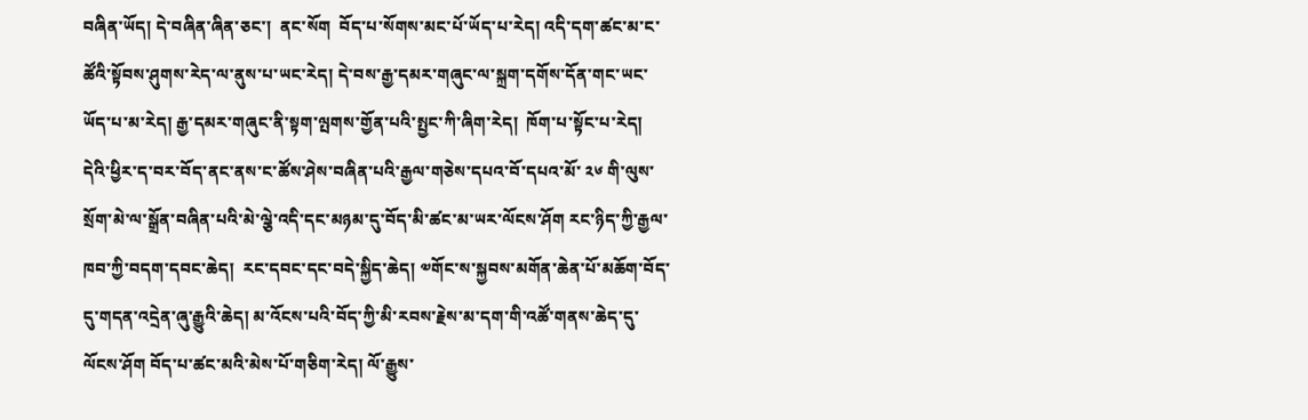བཞིན་ཡོད། དེ་བཞིན་ཞིན་ཅང་།  ནང་སོག  བོད་པ་སོགས་མང་པོ་ཡོད་པ་རེད། འདི་དག་ཚང་མ་ང་ཚོའི་སྟོབས་ཤུགས་རེད་ལ་ནུས་པ་ཡང་རེད། དེ་བས་རྒྱ་དམར་གཞུང་ལ་སྐྲག་དགོས་དོན་གང་ཡང་ཡོད་པ་མ་རེད། རྒྱ་དམར་གཞུང་ནི་སྟག་ལྤགས་གྱོན་པའི་སྤྱང་ཀི་ཞིག་རེད།  ཁོག་པ་སྟོང་པ་རེད།
དེའི་ཕྱིར་ད་བར་བོད་ནང་ནས་ང་ཚོས་ཤེས་བཞིན་པའི་རྒྱལ་གཅེས་དཔའ་བོ་དཔའ་མོ་ ༢༦ གི་ལུས་སྲོག་མེ་ལ་སྒྲོན་བཞིན་པའི་མེ་ལྕེ་འདི་དང་མཉམ་དུ་བོད་མི་ཚང་མ་ཡར་ལོངས་ཤོག རང་ཉིད་ཀྱི་རྒྱལ་ཁབ་ཀྱི་བདག་དབང་ཆེད།  རང་དབང་དང་བདེ་སྐྱིད་ཆེད། ༧གོང་ས་སྐྱབས་མགོན་ཆེན་པོ་མཆོག་བོད་དུ་གདན་འདྲེན་ཞུ་རྒྱུའི་ཆེད། མ་འོངས་པའི་བོད་ཀྱི་མི་རབས་རྗེས་མ་དག་གི་འཚོ་གནས་ཆེད་དུ་ལོངས་ཤོག བོད་པ་ཚང་མའི་མེས་པོ་གཅིག་རེད། ལོ་རྒྱུས་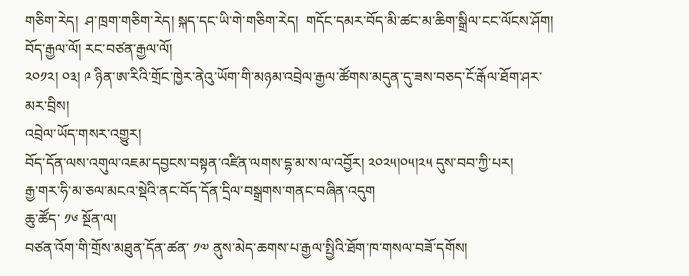གཅིག་རེད།  ཤ་ཁྲག་གཅིག་རེད། སྐད་དང་ཡི་གེ་གཅིག་རེད།  གདོང་དམར་བོད་མི་ཚང་མ་ཆིག་སྒྲིལ་ངང་ལོངས་ཤོག།
བོད་རྒྱལ་ལོ། རང་བཙན་རྒྱལ་ལོ།
༢༠༡༢། ༠༣། ༩ ཉིན་ཨ་རིའི་གྲོང་ཁྱེར་ནེའུ་ཡོག་གི་མཉམ་འབྲེལ་རྒྱལ་ཚོགས་མདུན་དུ་ཟས་བཅད་ངོ་རྒོལ་ཐོག་ཤར་མར་བྲིས།
འབྲེལ་ཡོད་གསར་འགྱུར།
བོད་དོན་ལས་འགུལ་འཇམ་དབྱངས་བསྟན་འཛིན་ལགས་དྷ་མ་ས་ལ་འབྱོར། ༢༠༢༥།༠༥།༢༥ དུས་བབ་ཀྱི་པར།
རྒྱ་གར་ཧི་མ་ཅལ་མངའ་སྡེའི་ནང་བོད་དོན་དྲིལ་བསྒྲགས་གནང་བཞིན་འདུག
ཆུ་ཚོད་ ༡༦ སྔོན་ལ།
བཙན་འོག་གི་གྲོས་མཐུན་དོན་ཚན་ ༡༧ ནུས་མེད་ཆགས་པ་རྒྱལ་སྤྱིའི་ཐོག་ཁ་གསལ་བཟོ་དགོས།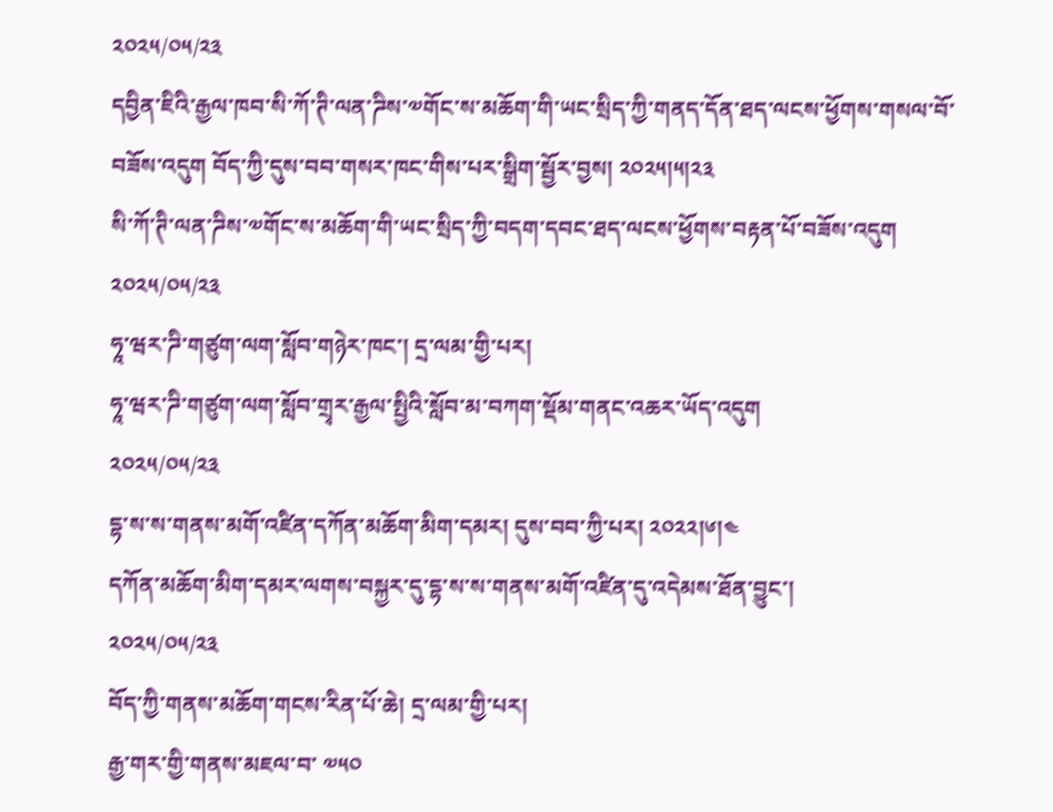༢༠༢༥/༠༥/༢༣
དབྱིན་ཇིའི་རྒྱལ་ཁབ་སི་ཀོ་ཊི་ལན་ཌིས་༧གོང་ས་མཆོག་གི་ཡང་སྲིད་ཀྱི་གནད་དོན་ཐད་ལངས་ཕྱོགས་གསལ་བོ་བཟོས་འདུག བོད་ཀྱི་དུས་བབ་གསར་ཁང་གིས་པར་སྒྲིག་སྦྱོར་བྱས། ༢༠༢༥།༥།༢༣
སི་ཀོ་ཊི་ལན་ཌིས་༧གོང་ས་མཆོག་གི་ཡང་སྲིད་ཀྱི་བདག་དབང་ཐད་ལངས་ཕྱོགས་བརྟན་པོ་བཟོས་འདུག
༢༠༢༥/༠༥/༢༣
ཧཱ་ཝར་ཌི་གཙུག་ལག་སློབ་གཉེར་ཁང་། དྲ་ལམ་གྱི་པར།
ཧཱ་ཝར་ཌི་གཙུག་ལག་སློབ་གྲྭར་རྒྱལ་སྤྱིའི་སློབ་མ་བཀག་སྡོམ་གནང་འཆར་ཡོད་འདུག
༢༠༢༥/༠༥/༢༣
དྷ་ས་ས་གནས་མགོ་འཛིན་དཀོན་མཆོག་མིག་དམར། དུས་བབ་ཀྱི་པར། ༢༠༢༢།༦།༤
དཀོན་མཆོག་མིག་དམར་ལགས་བསྐྱར་དུ་དྷ་ས་ས་གནས་མགོ་འཛིན་དུ་འདེམས་ཐོན་བྱུང་།
༢༠༢༥/༠༥/༢༣
བོད་ཀྱི་གནས་མཆོག་གངས་རིན་པོ་ཆེ། དྲ་ལམ་གྱི་པར།
རྒྱ་གར་གྱི་གནས་མཇལ་བ་ ༧༥༠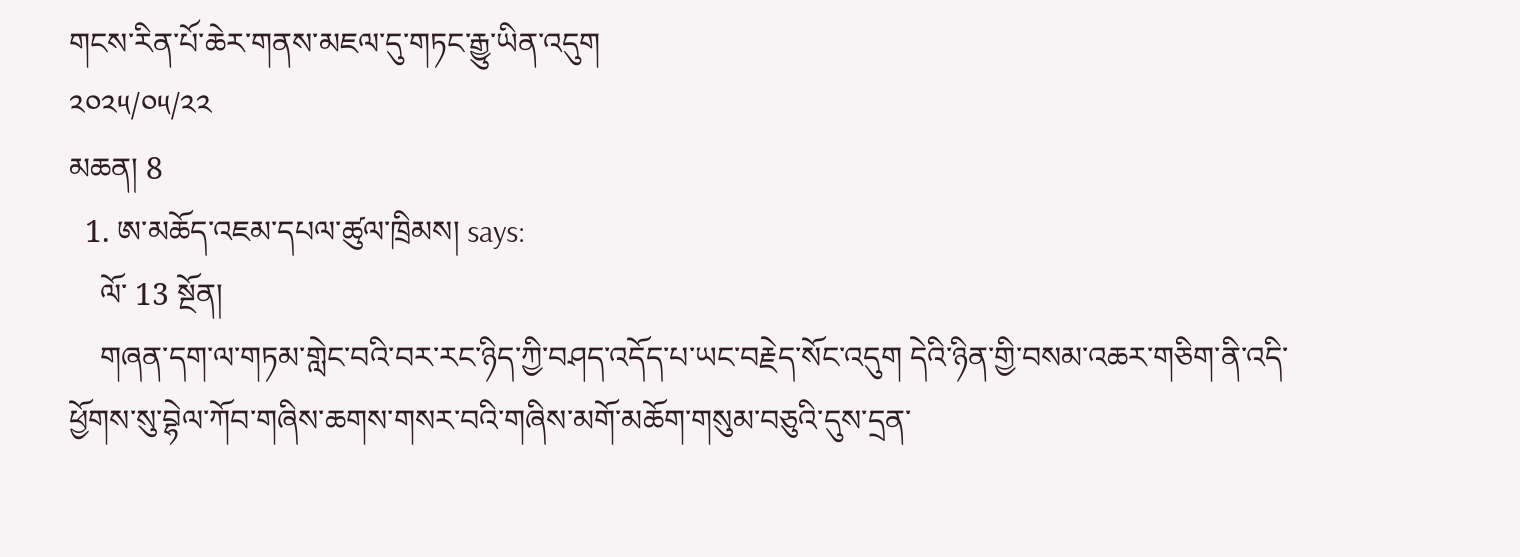གངས་རིན་པོ་ཆེར་གནས་མཇལ་དུ་གཏང་རྒྱུ་ཡིན་འདུག
༢༠༢༥/༠༥/༢༢
མཆན། 8
  1. ཨ་མཆོད་འཇམ་དཔལ་ཚུལ་ཁྲིམས། says:
    ལོ་ 13 སྔོན།
    གཞན་དག་ལ་གཏམ་གླེང་བའི་བར་རང་ཉིད་ཀྱི་བཤད་འདོད་པ་ཡང་བརྗེད་སོང་འདུག དེའི་ཉིན་གྱི་བསམ་འཆར་གཅིག་ནི་འདི་ཕྱོགས་སུ་བྷེལ་ཀོབ་གཞིས་ཆགས་གསར་བའི་གཞིས་མགོ་མཆོག་གསུམ་བཅུའི་དུས་དྲན་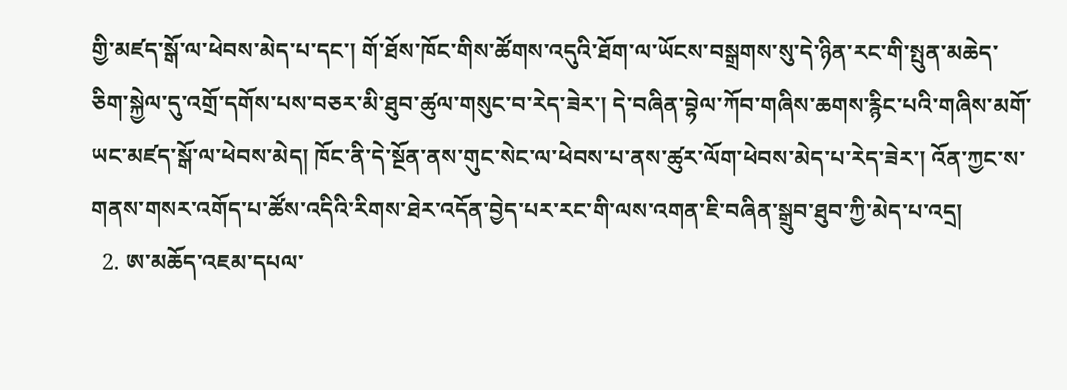གྱི་མཛད་སྒོ་ལ་ཕེབས་མེད་པ་དང་། གོ་ཐོས་ཁོང་གིས་ཚོགས་འདུའི་ཐོག་ལ་ཡོངས་བསྒྲགས་སུ་དེ་ཉིན་རང་གི་སྤུན་མཆེད་ཅིག་སྐྱེལ་དུ་འགྲོ་དགོས་པས་བཅར་མི་ཐུབ་ཚུལ་གསུང་བ་རེད་ཟེར་། དེ་བཞིན་བྷེལ་ཀོབ་གཞིས་ཆགས་རྙིང་པའི་གཞིས་མགོ་ཡང་མཛད་སྒོ་ལ་ཕེབས་མེད། ཁོང་ནི་དེ་སྔོན་ནས་གུང་སེང་ལ་ཕེབས་པ་ནས་ཚུར་ལོག་ཕེབས་མེད་པ་རེད་ཟེར་། འོན་ཀྱང་ས་གནས་གསར་འགོད་པ་ཚོས་འདིའི་རིགས་ཐེར་འདོན་བྱེད་པར་རང་གི་ལས་འགན་ཇི་བཞིན་སྒྲུབ་ཐུབ་ཀྱི་མེད་པ་འདྲ།
  2. ཨ་མཆོད་འཇམ་དཔལ་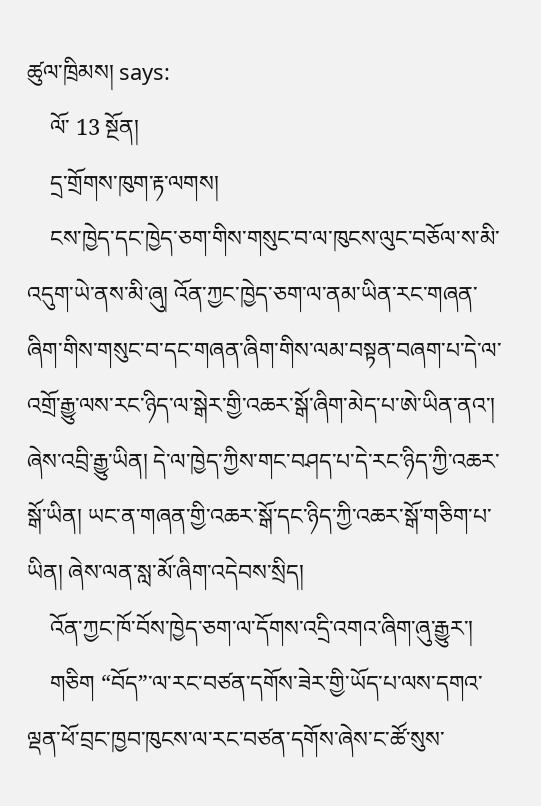ཚུལ་ཁྲིམས། says:
    ལོ་ 13 སྔོན།
    དྲ་གྲོགས་ཁུག་རྟ་ལགས།
    ངས་ཁྱེད་དང་ཁྱེད་ཅག་གིས་གསུང་བ་ལ་ཁུངས་ལུང་བཅོལ་ས་མི་འདུག་ཡེ་ནས་མི་ཞུ། འོན་ཀྱང་ཁྱེད་ཅག་ལ་ནམ་ཡིན་རང་གཞན་ཞིག་གིས་གསུང་བ་དང་གཞན་ཞིག་གིས་ལམ་བསྟན་བཞག་པ་དེ་ལ་འགྲོ་རྒྱུ་ལས་རང་ཉིད་ལ་སྒེར་གྱི་འཆར་སྒོ་ཞིག་མེད་པ་ཨེ་ཡིན་ནའ་། ཞེས་འབྲི་རྒྱུ་ཡིན། དེ་ལ་ཁྱེད་ཀྱིས་གང་བཤད་པ་དེ་རང་ཉིད་ཀྱི་འཆར་སྒོ་ཡིན། ཡང་ན་གཞན་གྱི་འཆར་སྒོ་དང་ཉིད་ཀྱི་འཆར་སྒོ་གཅིག་པ་ཡིན། ཞེས་ལན་སླ་མོ་ཞིག་འདེབས་སྲིད།
    འོན་ཀྱང་ཁོ་བོས་ཁྱེད་ཅག་ལ་དོགས་འདྲི་འགའ་ཞིག་ཞུ་རྒྱུར་།
    གཅིག “བོད”་ལ་རང་བཙན་དགོས་ཟེར་གྱི་ཡོད་པ་ལས་དགའ་ལྡན་ཕོ་བྲང་ཁྱབ་ཁུངས་ལ་རང་བཙན་དགོས་ཞེས་ང་ཚོ་སུས་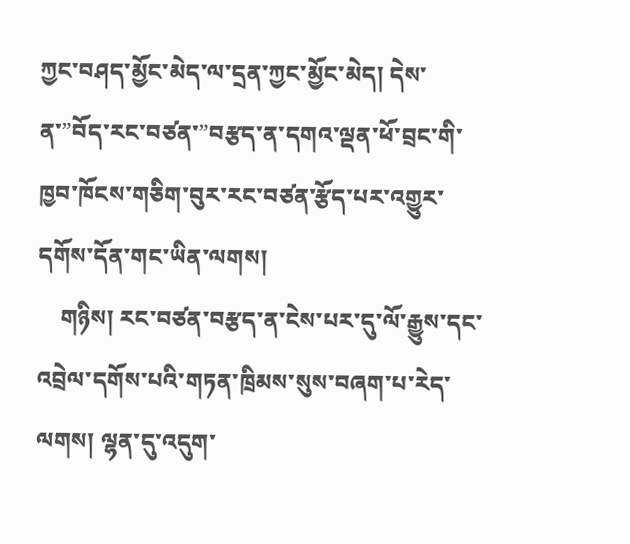ཀྱང་བཤད་མྱོང་མེད་ལ་དྲན་ཀྱང་མྱོང་མེད། དེས་ན་”བོད་རང་བཙན་”བརྩད་ན་དགའ་ལྡན་ཕོ་བྲང་གི་ཁྱབ་ཁོངས་གཅིག་བུར་རང་བཙན་རྩོད་པར་འགྱུར་དགོས་དོན་གང་ཡིན་ལགས།
    གཉིས། རང་བཙན་བརྩད་ན་ངེས་པར་དུ་ལོ་རྒྱུས་དང་འབྲེལ་དགོས་པའི་གཏན་ཁྲིམས་སུས་བཞག་པ་རེད་ལགས། ལྷན་དུ་འདུག་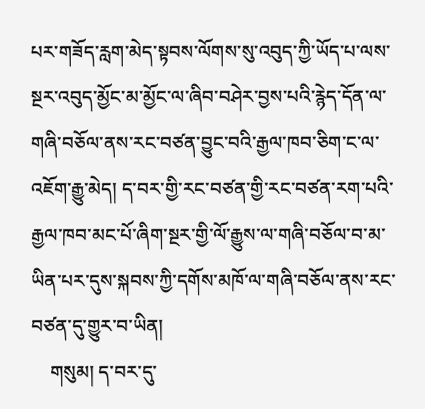པར་གཟོད་རླག་མེད་སྟབས་ལོགས་སུ་འབུད་ཀྱི་ཡོད་པ་ལས་སྔར་འབུད་མྱོང་མ་མྱོང་ལ་ཞིབ་བཤེར་བྱས་པའི་རྙེད་དོན་ལ་གཞི་བཅོལ་ནས་རང་བཙན་བྱུང་བའི་རྒྱལ་ཁབ་ཅིག་ང་ལ་འཇོག་རྒྱུ་མེད། ད་བར་གྱི་རང་བཙན་གྱི་རང་བཙན་རག་པའི་རྒྱལ་ཁབ་མང་པོ་ཞིག་སྔར་གྱི་ལོ་རྒྱུས་ལ་གཞི་བཅོལ་བ་མ་ཡིན་པར་དུས་སྐབས་ཀྱི་དགོས་མཁོ་ལ་གཞི་བཅོལ་ནས་རང་བཙན་དུ་གྱུར་བ་ཡིན།
    གསུམ། ད་བར་དུ་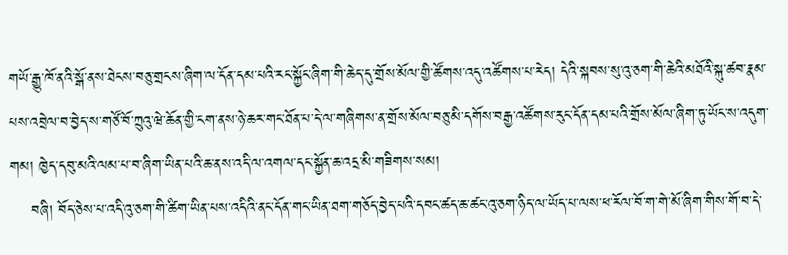གཡོ་རྒྱུ་ཁོ་ནའི་སྒོ་ནས་ཐེངས་བཅུ་གྲངས་ཞིག་ལ་དོན་དམ་པའི་རང་སྐྱོང་ཞིག་གི་ཆེད་དུ་གྲོས་མོལ་གྱི་ཚོགས་འདུ་འཚོགས་པ་རེད། དེའི་སྐབས་སུ་འུ་ཅག་གི་ཆེའི་མཐོའི་སྐུ་ཚབ་རྣམ་པས་འབྲེལ་བ་བྱེད་ས་གཙོ་བོ་ཀྲུའུ་ཝེ་ཆོན་གྱི་ངག་ནས་ཉེ་ཆར་གང་ཐོན་པ་དེ་ལ་གཞིགས་ན་གྲོས་མོལ་བཅུ་མི་དགོས་བརྒྱ་འཚོགས་རུང་དོན་དམ་པའི་གྲོས་མོལ་ཞིག་ཏུ་ཡོང་ས་འདུག་གམ། ཁྱེད་དབུ་མའི་ལམ་པ་བ་ཞིག་ཡིན་པའི་ཆ་ནས་འདི་ལ་འགལ་དང་སྐྱོན་ཆ་འདྲ་མི་གཟིགས་སམ།
    བཞི། བོད་ཅེས་པ་འདི་འུ་ཅག་གི་ཚིག་ཡིན་པས་འདིའི་ནང་དོན་གང་ཡིན་ཐག་གཅོད་བྱེད་པའི་དབང་ཚད་ཆ་ཚང་འུ་ཅག་ཉིད་ལ་ཡོད་པ་ལས་ཕ་རོལ་བོ་ག་གེ་མོ་ཞིག་གིས་གོ་བ་དེ་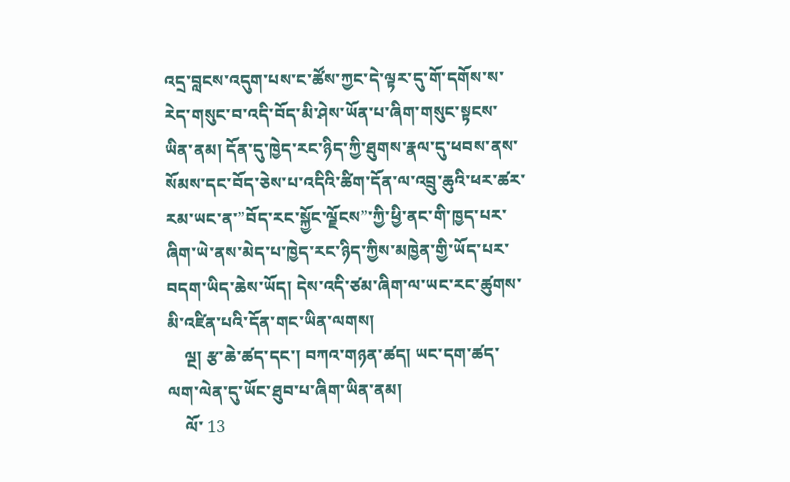འདྲ་བླངས་འདུག་པས་ང་ཚོས་ཀྱང་དེ་ལྟར་དུ་གོ་དགོས་ས་རེད་གསུང་བ་འདི་བོད་མི་ཤེས་ཡོན་པ་ཞིག་གསུང་སྟངས་ཡིན་ནམ། དོན་དུ་ཁྱེད་རང་ཉིད་ཀྱི་ཐུགས་རྣལ་དུ་ཕབས་ནས་སོམས་དང་བོད་ཅེས་པ་འདིའི་ཚིག་དོན་ལ་འབྲུ་ཆུའི་ཕར་ཚར་རམ་ཡང་ན་”བོད་རང་སྐྱོང་ལྗོངས”་ཀྱི་ཕྱི་ནང་གི་ཁྱད་པར་ཞིག་ཡེ་ནས་མེད་པ་ཁྱེད་རང་ཉིད་ཀྱིས་མཁྱེན་གྱི་ཡོད་པར་བདག་ཡིད་ཆེས་ཡོད། དེས་འདི་ཙམ་ཞིག་ལ་ཡང་རང་ཚུགས་མི་འཛིན་པའི་དོན་གང་ཡིན་ལགས།
    ལྔ། རྩ་ཆེ་ཚད་དང་། བཀའ་གཉན་ཚད། ཡང་དག་ཚད་ལག་ལེན་དུ་ཡོང་ཐུབ་པ་ཞིག་ཡིན་ནམ།
    ལོ་ 13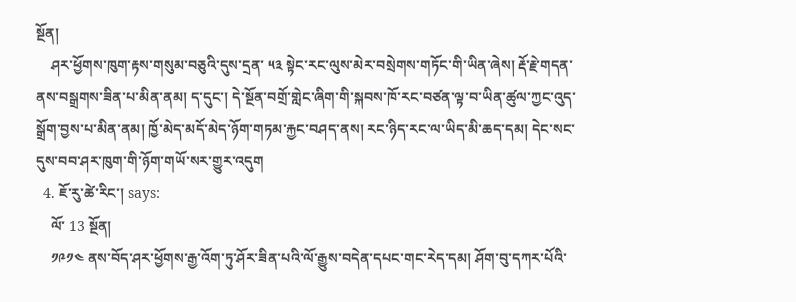སྔོན།
    ཤར་ཕྱོགས་ཁུག་རྟས་གསུམ་བཅུའི་དུས་དྲན་ ༥༣ སྟེང་རང་ལུས་མེར་བསྲེགས་གཏོང་གི་ཡིན་ཞེས། རྡོ་རྗེ་གདན་ནས་བསྒྲགས་ཟིན་པ་མིན་ནམ། ད་དུང་། དེ་སྔོན་བགྲོ་གླེང་ཞིག་གི་སྐབས་ཁོ་རང་བཙན་ལྟ་བ་ཡིན་ཚུལ་ཀྱང་འུད་སྒྲོག་བྱས་པ་མིན་ནམ། ཁྱོ་མེད་མདོ་མེད་ཉོག་གཏམ་རྐྱང་བཤད་ནས། རང་ཉིད་རང་ལ་ཡིད་མི་ཆད་དམ། དེང་སང་དུས་བབ་ཤར་ཁུག་གི་ཉོག་གཡོ་སར་གྱུར་འདུག
  4. ཇོ་རུ་ཚེ་རིང་། says:
    ལོ་ 13 སྔོན།
    ༡༩༡༤ ནས་བོད་ཤར་ཕྱོགས་རྒྱ་འོག་ཏུ་ཤོར་ཟིན་པའི་ལོ་རྒྱུས་བདེན་དཔང་གང་རེད་དམ། ཤོག་བུ་དཀར་པོའི་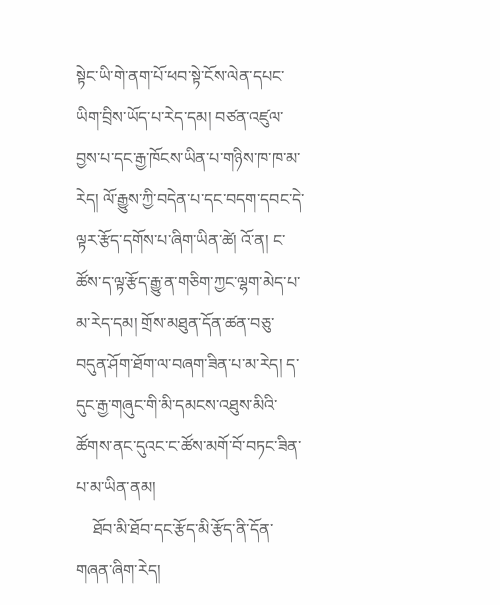སྟེང་ཡི་གེ་ནག་པོ་ཕབ་སྟེ་ངོས་ལེན་དཔང་ཡིག་བྲིས་ཡོད་པ་རེད་དམ། བཙན་འཛུལ་བྱས་པ་དང་རྒྱ་ཁོངས་ཡིན་པ་གཉིས་ཁ་ཁ་མ་རེད། ལོ་རྒྱུས་ཀྱི་བདེན་པ་དང་བདག་དབང་དེ་ལྟར་རྩོད་དགོས་པ་ཞིག་ཡིན་ཚེ། འོ་ན། ང་ཚོས་ད་ལྟ་རྩོད་རྒྱུ་ན་གཅིག་ཀྱང་ལྷག་མེད་པ་མ་རེད་དམ། གྲོས་མཐུན་དོན་ཚན་བཅུ་བདུན་ཤོག་ཐོག་ལ་བཞག་ཟིན་པ་མ་རེད། ད་དུང་རྒྱ་གཞུང་གི་མི་དམངས་འཐུས་མིའི་ཚོགས་ནང་དུའང་ང་ཚོས་མགོ་བོ་བཏང་ཟིན་པ་མ་ཡིན་ནམ།
    ཐོབ་མི་ཐོབ་དང་རྩོད་མི་རྩོད་ནི་དོན་གཞན་ཞིག་རེད།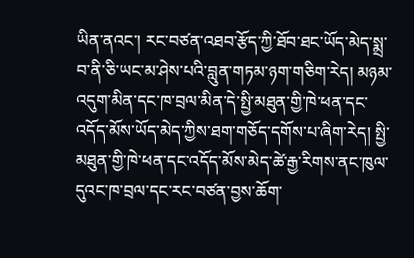ཡིན་ནའང་། རང་བཙན་འཐབ་རྩོད་ཀྱི་ཐོབ་ཐང་ཡོད་མེད་སྨྲ་བ་ནི་ཅི་ཡང་མ་ཤེས་པའི་བླུན་གཏམ་ཉག་གཅིག་རེད། མཉམ་འདུག་མིན་དང་ཁ་བྲལ་མིན་དེ་སྤྱི་མཐུན་གྱི་ཁེ་ཕན་དང་འདོད་མོས་ཡོད་མེད་ཀྱིས་ཐག་གཅོད་དགོས་པ་ཞིག་རེད། སྤྱི་མཐུན་གྱི་ཁེ་ཕན་དང་འདོད་མོས་མེད་ཚེ་རྒྱ་རིགས་ནང་ཁུལ་དུའང་ཁ་བྲལ་དང་རང་བཙན་བྱས་ཆོག་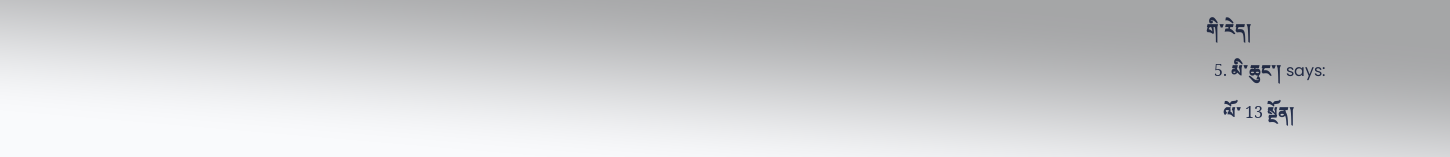གི་རེད།
  5. མི་ཆུང་། says:
    ལོ་ 13 སྔོན།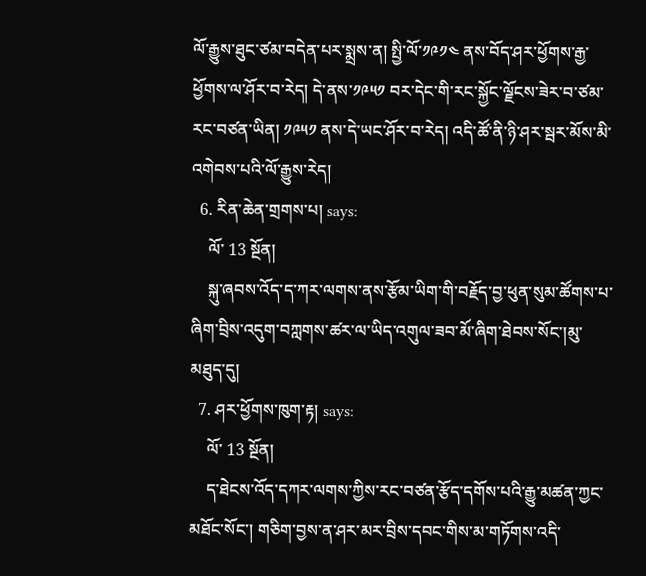ལོ་རྒྱུས་ཐུང་ཙམ་བདེན་པར་སྨྲས་ན། སྤྱི་ལོ་༡༩༡༤ ནས་བོད་ཤར་ཕྱོགས་རྒྱ་ཕྱོགས་ལ་ཤོར་བ་རེད། དེ་ནས་༡༩༥༡ བར་དེང་གི་རང་སྐྱོང་ལྗོངས་ཟེར་བ་ཙམ་རང་བཙན་ཡིན། ༡༩༥༡ ནས་དེ་ཡང་ཤོར་བ་རེད། འདི་ཚོ་ནི་ཉི་ཤར་སྦར་མོས་མི་འགེབས་པའི་ལོ་རྒྱུས་རེད།
  6. རིན་ཆེན་གྲགས་པ། says:
    ལོ་ 13 སྔོན།
    སྐུ་ཞབས་འོད་ད་ཀར་ལགས་ནས་རྩོམ་ཡིག་གི་བརྗོད་བྱ་ཕུན་སུམ་ཚོགས་པ་ཞིག་བྲིས་འདུག་བཀླགས་ཚར་ལ་ཡིད་འགུལ་ཟབ་མོ་ཞིག་ཐེབས་སོང་།མུ་མཐུད་དུ།
  7. ཤར་ཕྱོགས་ཁུག་རྟ། says:
    ལོ་ 13 སྔོན།
    ད་ཐེངས་འོད་དཀར་ལགས་ཀྱིས་རང་བཙན་རྩོད་དགོས་པའི་རྒྱུ་མཚན་ཀྱང་མཐོང་སོང་། གཅིག་བྱས་ན་ཤར་མར་བྲིས་དབང་གིས་མ་གཏོགས་འདི་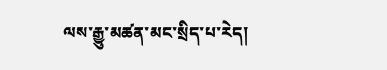ལས་རྒྱུ་མཚན་མང་སྲིད་པ་རེད།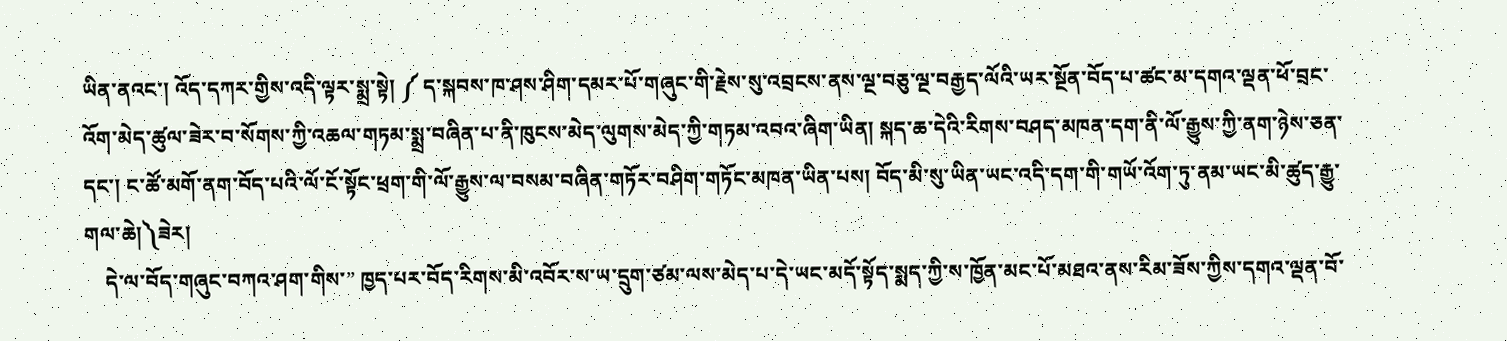ཡིན་ནའང་། འོད་དཀར་གྱིས་འདི་ལྟར་སྨྲ་སྟེ། ༼ ད་སྐབས་ཁ་ཤས་ཤིག་དམར་པོ་གཞུང་གི་རྗེས་སུ་འབྲངས་ནས་ལྔ་བཅུ་ལྔ་བརྒྱད་ལོའི་ཡར་སྔོན་བོད་པ་ཚང་མ་དགའ་ལྡན་ཕོ་བྲང་འོག་མེད་ཚུལ་ཟེར་བ་སོགས་ཀྱི་འཆལ་གཏམ་སྨྲ་བཞིན་པ་ནི་ཁུངས་མེད་ལུགས་མེད་ཀྱི་གཏམ་འབའ་ཞིག་ཡིན། སྐད་ཆ་དེའི་རིགས་བཤད་མཁན་དག་ནི་ལོ་རྒྱུས་ཀྱི་ནག་ཉེས་ཅན་དང་། ང་ཚོ་མགོ་ནག་བོད་པའི་ལོ་ངོ་སྟོང་ཕྲག་གི་ལོ་རྒྱུས་ལ་བསམ་བཞིན་གཏོར་བཤིག་གཏོང་མཁན་ཡིན་པས། བོད་མི་སུ་ཡིན་ཡང་འདི་དག་གི་གཡོ་འོག་ཏུ་ནམ་ཡང་མི་ཚུད་རྒྱུ་གལ་ཆེ།༽ཟེར།
    དེ་ལ་བོད་གཞུང་བཀའ་ཤག་གིས་” ཁྱད་པར་བོད་རིགས་མི་འབོར་ས་ཡ་དྲུག་ཙམ་ལས་མེད་པ་དེ་ཡང་མདོ་སྟོད་སྨད་ཀྱི་ས་ཁྱོན་མང་པོ་མཐའ་ནས་རིམ་ཟོས་ཀྱིས་དགའ་ལྡན་བོ་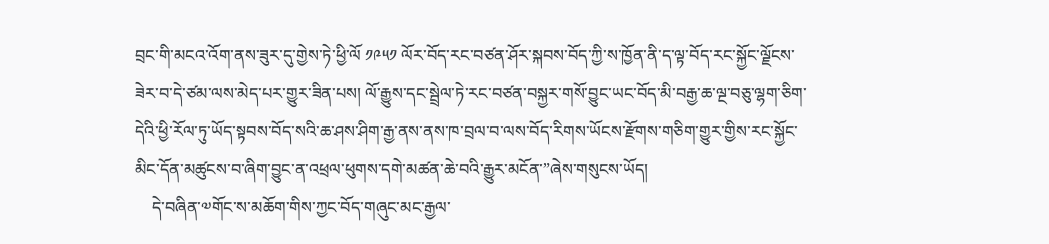བྲང་གི་མངའ་འོག་ནས་ཟུར་དུ་གྱེས་ཏེ་ཕྱི་ལོ ༡༩༥༡ ལོར་བོད་རང་བཙན་ཤོར་སྐབས་བོད་ཀྱི་ས་ཁྱོན་ནི་ད་ལྟ་བོད་རང་སྐྱོང་ལྗོངས་ཟེར་བ་དེ་ཙམ་ལས་མེད་པར་གྱུར་ཟིན་པས། ལོ་རྒྱུས་དང་སྦྲེལ་ཏེ་རང་བཙན་བསྐྱར་གསོ་བྱུང་ཡང་བོད་མི་བརྒྱ་ཆ་ལྔ་བཅུ་ལྷག་ཅིག་དེའི་ཕྱི་རོལ་ཏུ་ཡོད་སྟབས་བོད་སའི་ཆ་ཤས་ཤིག་རྒྱ་ནས་ནས་ཁ་བྲལ་བ་ལས་བོད་རིགས་ཡོངས་རྫོགས་གཅིག་གྱུར་གྱིས་རང་སྐྱོང་མིང་དོན་མཚུངས་བ་ཞིག་བྱུང་ན་འཕྲལ་ཕུགས་དགེ་མཚན་ཆེ་བའི་རྒྱུར་མངོན་”ཞེས་གསུངས་ཡོད།
    དེ་བཞིན་༧གོང་ས་མཆོག་གིས་ཀྱང་བོད་གཞུང་མང་རྒྱལ་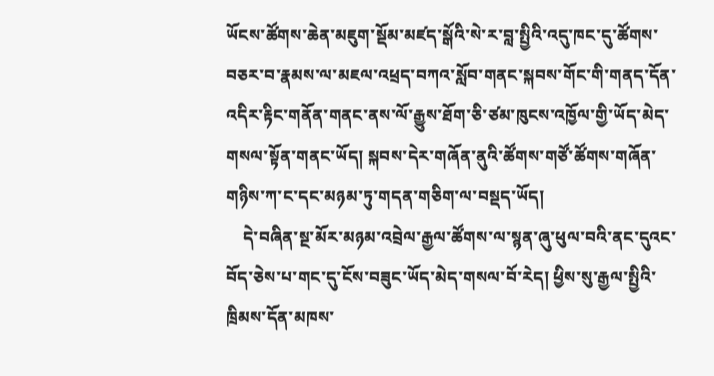ཡོངས་ཚོགས་ཆེན་མཇུག་སྡོམ་མཛད་སྒོའི་སེ་ར་བླ་སྤྱིའི་འདུ་ཁང་དུ་ཚོགས་བཅར་བ་རྣམས་ལ་མཇལ་འཕྲད་བཀའ་སློབ་གནང་སྐབས་གོང་གི་གནད་དོན་འདིར་རྟིང་གནོན་གནང་ནས་ལོ་རྒྱུས་ཐོག་ཅི་ཙམ་ཁུངས་འཁྱོལ་གྱི་ཡོད་མེད་གསལ་སྟོན་གནང་ཡོད། སྐབས་དེར་གཞོན་ནུའི་ཚོགས་གཙོ་ཚོགས་གཞོན་གཉིས་ཀ་ང་དང་མཉམ་ཏུ་གདན་གཅིག་ལ་བསྡད་ཡོད།
    དེ་བཞིན་སྔ་མོར་མཉམ་འབྲེལ་རྒྱལ་ཚོགས་ལ་སྙན་ཞུ་ཕུལ་བའི་ནང་དུའང་བོད་ཅེས་པ་གང་དུ་ངོས་བཟུང་ཡོད་མེད་གསལ་བོ་རེད། ཕྱིས་སུ་རྒྱལ་སྤྱིའི་ཁྲིམས་དོན་མཁས་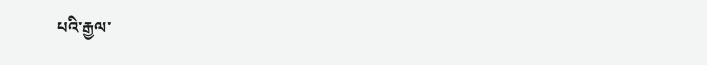པའི་རྒྱལ་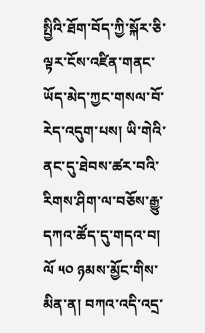སྤྱིའི་ཐོག་བོད་ཀྱི་སྐོར་ཅི་ལྟར་ངོས་འཛིན་གནང་ཡོད་མེད་ཀྱང་གསལ་བོ་རེད་འདུག་པས། ཡི་གེའི་ནང་དུ་ཐེབས་ཚར་བའི་རིགས་ཤིག་ལ་བཅོས་རྒྱུ་དཀའ་ཚོད་དུ་གདའ་བ། ལོ ༥༠ ཉམས་མྱོང་གིས་མིན་ན། བཀའ་འདི་འདྲ་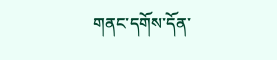གནང་དགོས་དོན་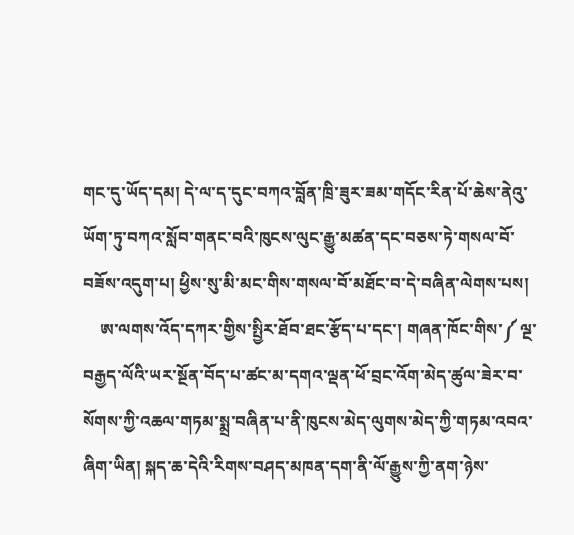གང་དུ་ཡོད་དམ། དེ་ལ་ད་དུང་བཀའ་བློན་ཁྲི་ཟུར་ཟམ་གདོང་རིན་པོ་ཆེས་ནེའུ་ཡོག་ཏུ་བཀའ་སློབ་གནང་བའི་ཁུངས་ལུང་རྒྱུ་མཚན་དང་བཅས་ཏེ་གསལ་བོ་བཟོས་འདུག་པ། ཕྱིས་སུ་མི་མང་གིས་གསལ་བོ་མཐོང་བ་དེ་བཞིན་ལེགས་པས།
    ཨ་ལགས་འོད་དཀར་གྱིས་སྤྱིར་ཐོབ་ཐང་རྩོད་པ་དང་། གཞན་ཁོང་གིས་༼ ལྔ་བརྒྱད་ལོའི་ཡར་སྔོན་བོད་པ་ཚང་མ་དགའ་ལྡན་ཕོ་བྲང་འོག་མེད་ཚུལ་ཟེར་བ་སོགས་ཀྱི་འཆལ་གཏམ་སྨྲ་བཞིན་པ་ནི་ཁུངས་མེད་ལུགས་མེད་ཀྱི་གཏམ་འབའ་ཞིག་ཡིན། སྐད་ཆ་དེའི་རིགས་བཤད་མཁན་དག་ནི་ལོ་རྒྱུས་ཀྱི་ནག་ཉེས་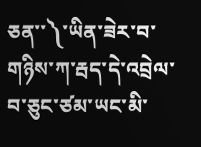ཅན་་༽་ཡིན་ཟེར་བ་གཉིས་ཀ་རྦད་དེ་འབྲེལ་བ་ཅུང་ཙམ་ཡང་མི་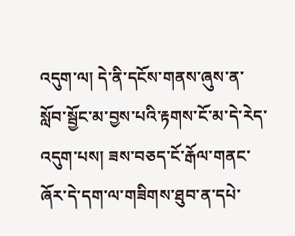འདུག་ལ། དེ་ནི་དངོས་གནས་ཞུས་ན་སློབ་སྦྱོང་མ་བྱས་པའི་རྟགས་ངོ་མ་དེ་རེད་འདུག་པས། ཟས་བཅད་ངོ་རྒོལ་གནང་ཞོར་དེ་དག་ལ་གཟིགས་ཐུབ་ན་དཔེ་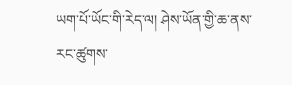ཡག་པོ་ཡོང་གི་རེད་ལ། ཤེས་ཡོན་གྱི་ཆ་ནས་རང་ཚུགས་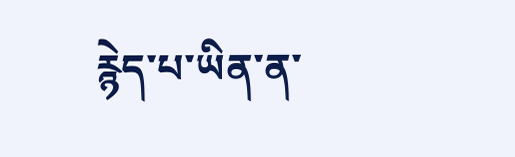རྙེད་པ་ཡིན་ན་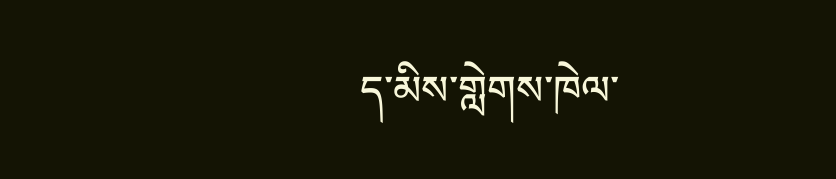ད་མིས་གླེགས་ཁེལ་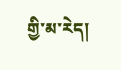གྱི་མ་རེད།